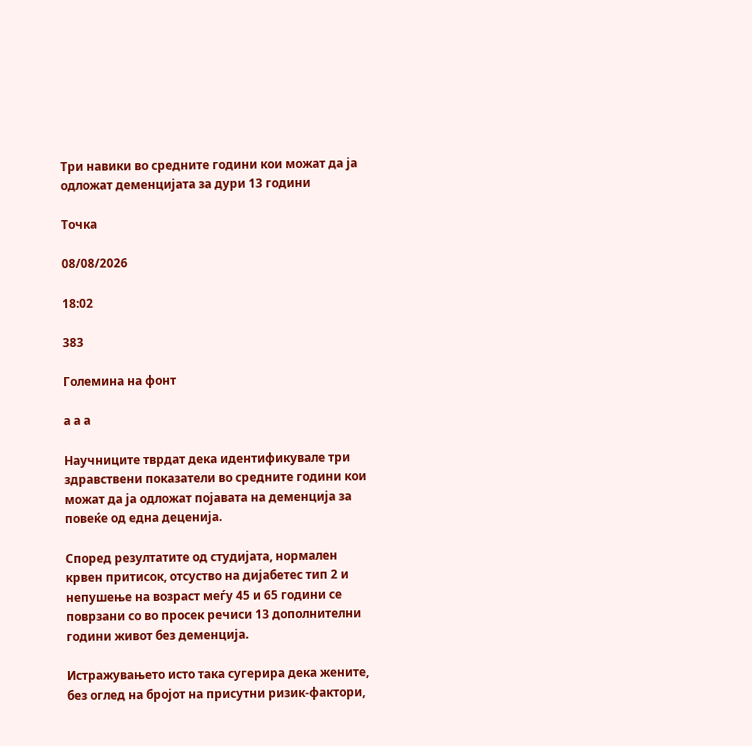Три навики во средните години кои можат да ја одложат деменцијата за дури 13 години

Точка

08/08/2026

18:02

383

Големина на фонт

а а а

Научниците тврдат дека идентификувале три здравствени показатели во средните години кои можат да ја одложат појавата на деменција за повеќе од една деценија.

Според резултатите од студијата, нормален крвен притисок, отсуство на дијабетес тип 2 и непушење на возраст меѓу 45 и 65 години се поврзани со во просек речиси 13 дополнителни години живот без деменција.

Истражувањето исто така сугерира дека жените, без оглед на бројот на присутни ризик-фактори,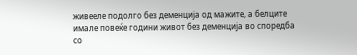живееле подолго без деменција од мажите, а белците имале повеќе години живот без деменција во споредба со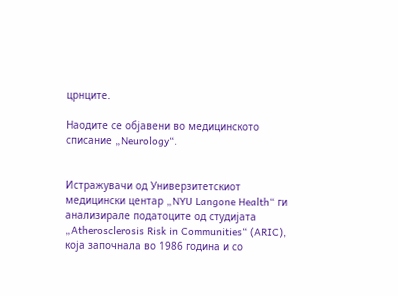црнците.

Наодите се објавени во медицинското списание „Neurology“.


Истражувачи од Универзитетскиот медицински центар „NYU Langone Health“ ги анализирале податоците од студијата „Atherosclerosis Risk in Communities“ (ARIC), која започнала во 1986 година и со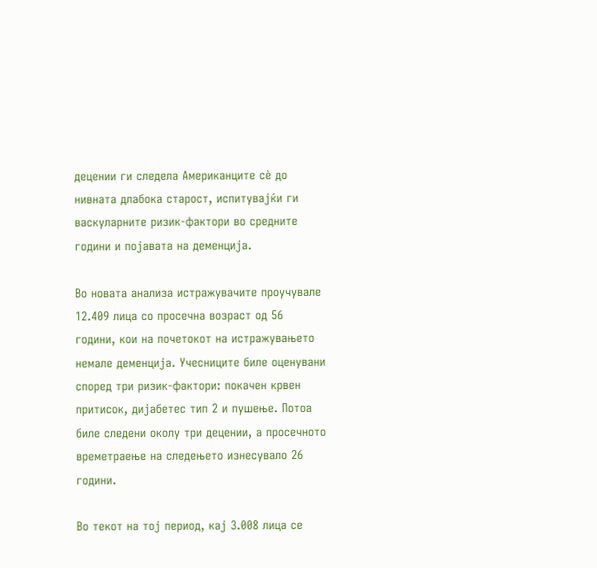децении ги следела Американците сè до нивната длабока старост, испитувајќи ги васкуларните ризик-фактори во средните години и појавата на деменција.

Во новата анализа истражувачите проучувале 12.409 лица со просечна возраст од 56 години, кои на почетокот на истражувањето немале деменција. Учесниците биле оценувани според три ризик-фактори: покачен крвен притисок, дијабетес тип 2 и пушење. Потоа биле следени околу три децении, а просечното времетраење на следењето изнесувало 26 години.

Во текот на тој период, кај 3.008 лица се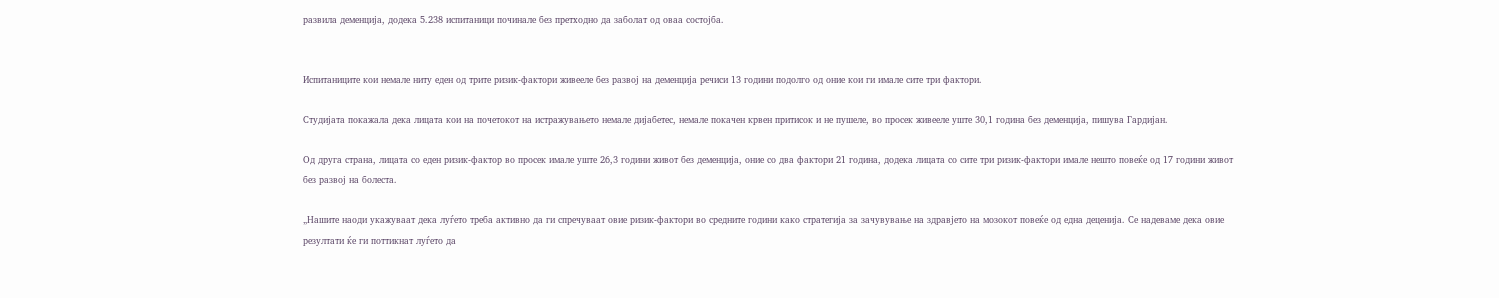развила деменција, додека 5.238 испитаници починале без претходно да заболат од оваа состојба.


Испитаниците кои немале ниту еден од трите ризик-фактори живееле без развој на деменција речиси 13 години подолго од оние кои ги имале сите три фактори.

Студијата покажала дека лицата кои на почетокот на истражувањето немале дијабетес, немале покачен крвен притисок и не пушеле, во просек живееле уште 30,1 година без деменција, пишува Гардијан.

Од друга страна, лицата со еден ризик-фактор во просек имале уште 26,3 години живот без деменција, оние со два фактори 21 година, додека лицата со сите три ризик-фактори имале нешто повеќе од 17 години живот без развој на болеста.

„Нашите наоди укажуваат дека луѓето треба активно да ги спречуваат овие ризик-фактори во средните години како стратегија за зачувување на здравјето на мозокот повеќе од една деценија. Се надеваме дека овие резултати ќе ги поттикнат луѓето да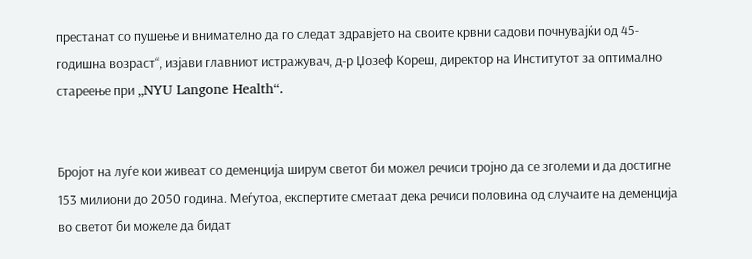престанат со пушење и внимателно да го следат здравјето на своите крвни садови почнувајќи од 45-годишна возраст“, изјави главниот истражувач, д-р Џозеф Кореш, директор на Институтот за оптимално стареење при „NYU Langone Health“.


Бројот на луѓе кои живеат со деменција ширум светот би можел речиси тројно да се зголеми и да достигне 153 милиони до 2050 година. Меѓутоа, експертите сметаат дека речиси половина од случаите на деменција во светот би можеле да бидат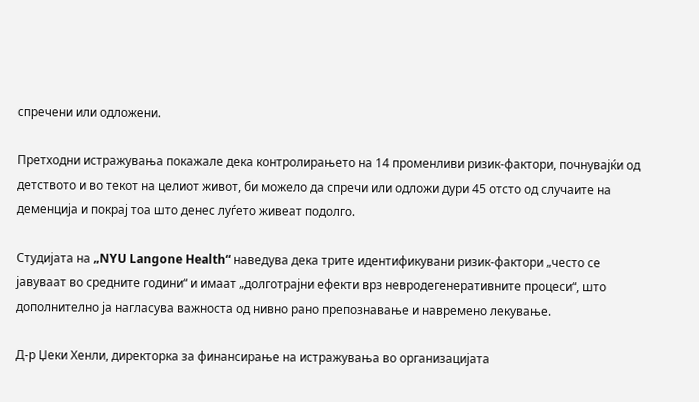спречени или одложени.

Претходни истражувања покажале дека контролирањето на 14 променливи ризик-фактори, почнувајќи од детството и во текот на целиот живот, би можело да спречи или одложи дури 45 отсто од случаите на деменција и покрај тоа што денес луѓето живеат подолго.

Студијата на „NYU Langone Health“ наведува дека трите идентификувани ризик-фактори „често се јавуваат во средните години“ и имаат „долготрајни ефекти врз невродегенеративните процеси“, што дополнително ја нагласува важноста од нивно рано препознавање и навремено лекување.

Д-р Џеки Хенли, директорка за финансирање на истражувања во организацијата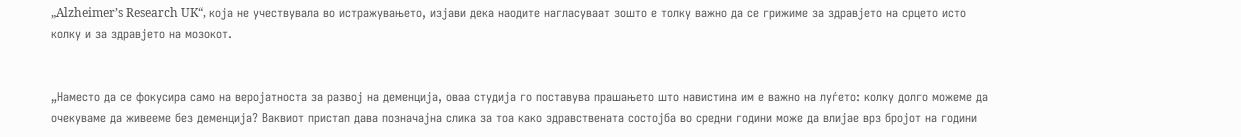„Alzheimer’s Research UK“, која не учествувала во истражувањето, изјави дека наодите нагласуваат зошто е толку важно да се грижиме за здравјето на срцето исто колку и за здравјето на мозокот.


„Наместо да се фокусира само на веројатноста за развој на деменција, оваа студија го поставува прашањето што навистина им е важно на луѓето: колку долго можеме да очекуваме да живееме без деменција? Ваквиот пристап дава позначајна слика за тоа како здравствената состојба во средни години може да влијае врз бројот на години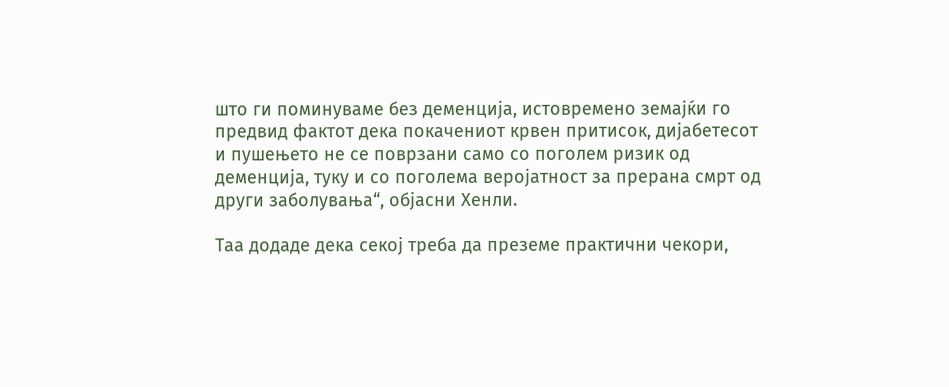што ги поминуваме без деменција, истовремено земајќи го предвид фактот дека покачениот крвен притисок, дијабетесот и пушењето не се поврзани само со поголем ризик од деменција, туку и со поголема веројатност за прерана смрт од други заболувања“, објасни Хенли.

Таа додаде дека секој треба да преземе практични чекори,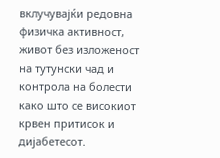вклучувајќи редовна физичка активност, живот без изложеност на тутунски чад и контрола на болести како што се високиот крвен притисок и дијабетесот.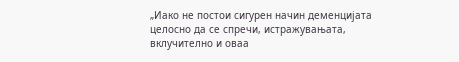„Иако не постои сигурен начин деменцијата целосно да се спречи, истражувањата, вклучително и оваа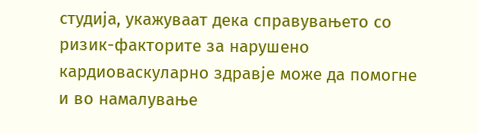студија, укажуваат дека справувањето со ризик-факторите за нарушено кардиоваскуларно здравје може да помогне и во намалување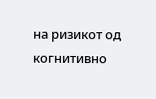на ризикот од когнитивно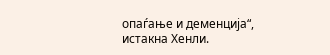опаѓање и деменција“, истакна Хенли.